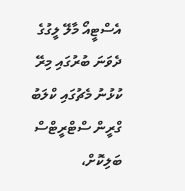އެސްޓީއޯ މާލޭ ލީގުގެ ދެވަނަ ބުރުގައި މިރޭ ކުޅުނު މެޗުގައި ކްލަބު ގްރީން ސްޓްރީޓްސް ބަލިކޮށް،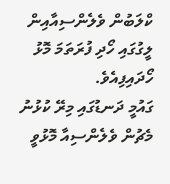ކްލަބުން ވެލެންސިއާއިން ލީގުގައި ހޯދި ފުރަތަމަ މޮޅު ހޯދައިފިއެވެ.
ގައުމީ ދަނޑުގައި މިރޭ ކުޅުނު މެޗުން ވެލެންސިއާ މޮޅުވީ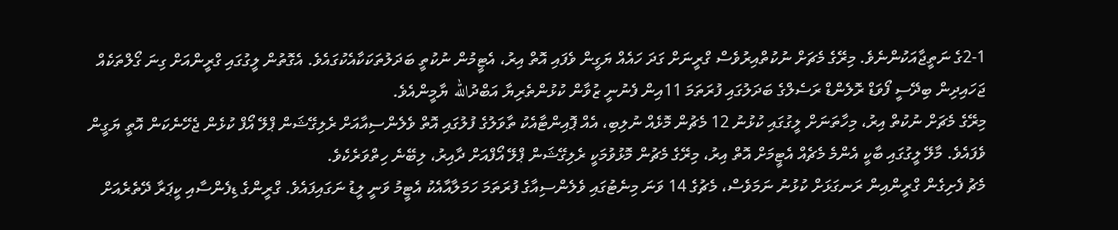2-1ގެ ނަތީޖާއަކުންނެވެ. މިރޭގެ މެޗަށް ނުކުތްއިރުވެސް ގްރީނަށް ގަދަ ހައެއް ޔަގީން ވެފައި އޮތް އިރު، އެޓީމުން ނުކުތީ ބަދަލުތަކަކާއެކުގައެވެ. އެގޮތުން ލީގުގައި ގްރީންއަށް ގިނަ ގޯލްތަކެއް ޖަހައިދިން ބިދޭސީ ފޯވަޑް ރޮލެންޑް ރަސެލްގެ ބަދަލުގައި ފުރަތަމަ 11އިން ފެނުނީ ޒުވާން ކުޅުންތެރިޔާ އަބްދުالله ޔާމީންއެވެ.
މިރޭގެ މެޗަށް ނުކުތް އިރު، މިހާތަނަށް ލީގުގައި ކުޅުނު 12 މެޗުން މޮޅެއް ނުލިބި، އެއް ޕޮއިންޓާއެކު ތާވަލުގެ ފުލުގައި އޮތް ވެލެންސިއާއަށް ރެލިގޭޝަން ޕްލޭ އޯފް ކުޅެން ޖެހޭނެކަން އޮތީ ޔަގީން ވެފައެވެ. މާލޭ ލީގުގައި ބާކީ އެންމެ މެޗެއް އެޓީމަށް އޮތް އިރު، މިރޭގެ މެޗުން މޮޅުވުމަކީ ރެލިގޭޝަން ޕްލޭ އޯފްއަށް ދާއިރު، ލިބޭނެ ހިތްވަރެކެވެ.
މެޗު ފެށިގެން ގްރީންއިން ރަނގަޅަށް ކުޅުނު ނަމަވެސް، މެޗުގެ 14 ވަނަ މިނެޓުގައި ވެލެންސިއާގެ ފުރަތަމަ ހަމަލާއާއެކު އެޓީމު ވަނީ ލީޑު ނަގައިފައެވެ. ގްރީންގެ ޑިފެންސާއި ކީޕަރާ ދޭތެރެއަށް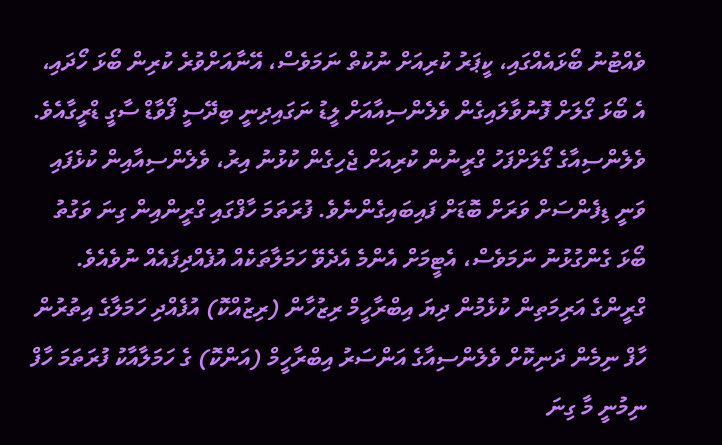ވެއްޓުނު ބޯޅައެއްގައި، ކީޕަރު ކުރިއަށް ނުކުތް ނަމަވެސް، އޭނާއަށްވުރެ ކުރިން ބޯޅަ ހޯދައި، އެ ބޯޅަ ގޯލަށް ފޮނުވާލައިގެން ވެލެންސިއާއަށް ލީޑު ނަގައިދިނީ ބިދޭސީ ފޯވާޑް ސާގީ ޑްރީގާއެވެ.
ވެލެންސިއާގެ ގޯލަށްފަހު ގްރީނުން ކުރިއަށް ޖެހިގެން ކުޅުނު އިރު، ވެލެންސިއާއިން ކުޅެފައި ވަނީ ޑިފެންސަށް ވަރަށް ބޮޑަށް ފައިބައިގެންނެވެ. ފުރަތަމަ ހާފްގައި ގްރީންއިން ގިނަ ވަގުތު ބޯޅަ ގެންގުޅުނު ނަމަވެސް، އެޓީމަށް އެންމެ އެދެވޭ ހަމަލާތަކެއް އުފެއްދިފައެއް ނުވެއެވެ. ގްރީންގެ އަރިމަތިން ކުޅެމުން ދިޔަ އިބްރާހީމް ރިޒުހާން (ރިޒުއްކޮ) އުފެއްދި ހަމަލާގެ އިތުރުން ހާފް ނިމެން ދަނިކޮށް ވެލެންސިއާގެ އަންސަރު އިބްރާހީމް (އަންކޮ) ގެ ހަމަލާއާކު ފުރަތަމަ ހާފް ނިމުނީ މާ ގިނަ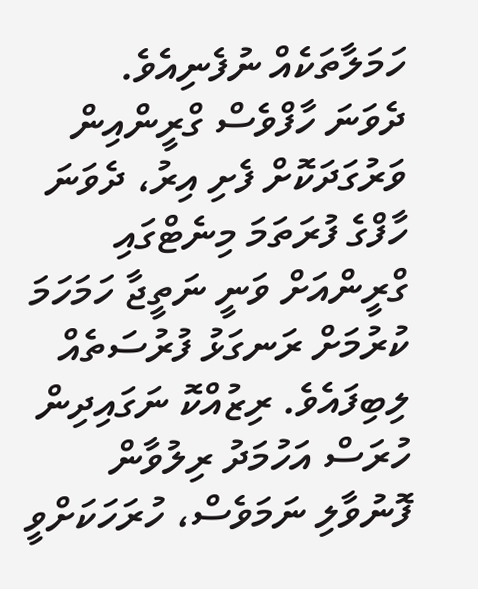ހަމަލާތަކެއް ނުފެނިއެވެ.
ދެވަނަ ހާފްވެސް ގްރީންއިން ވަރުގަދަކޮށް ފެށި އިރު، ދެވަނަ ހާފްގެ ފުރަތަމަ މިނެޓްގައި ގްރީންއަށް ވަނީ ނަތީޖާ ހަމަހަމަ ކުރުމަށް ރަނގަޅު ފުރުސަތެއް ލިބިފައެވެ. ރިޒުއްކޮ ނަގައިދިން ހުރަސް އަހުމަދު ރިލުވާން ފޮނުވާލި ނަމަވެސް، ހުރަހަކަށްވީ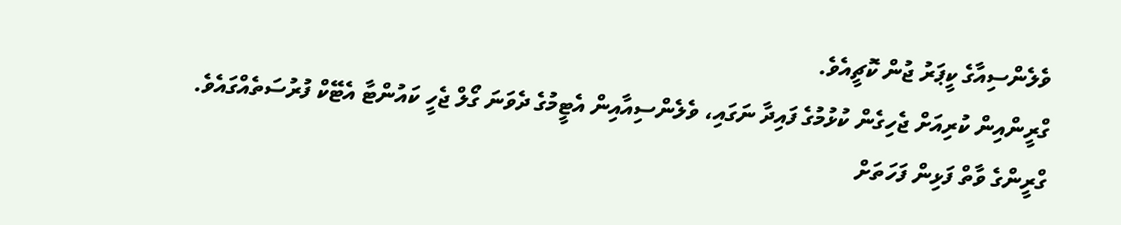ވެލެންސިއާގެ ކީޕަރު ޖުން ކޮޗީއެވެ.
ގްރީންއިން ކުރިއަށް ޖެހިގެން ކުޅުމުގެ ފައިދާ ނަގައި، ވެލެންސިއާއިން އެޓީމުގެ ދެވަނަ ގޯލް ޖެހީ ކައުންޓާ އެޓޭކް ފުރުސަތެއްގައެވެ. ގްރީންގެ ވާތް ފަޅިން ފަހަތަށް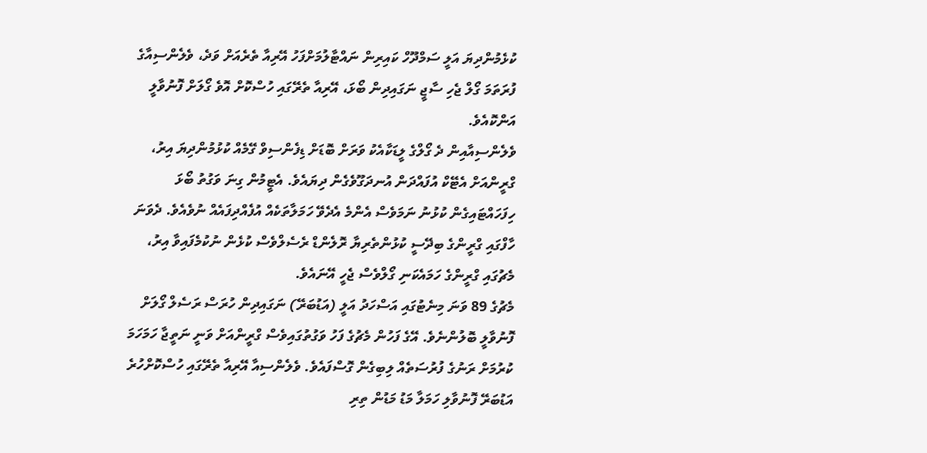ކުޅެމުންދިޔަ އަލީ ސަމްދޫހް ކައިރިން ނައްޓާލުމަށްފަހު އޭރިއާ ތެރެއަށް ވަދެ، ވެލެންސިއާގެ ފުރަތަމަ ގޯލް ޖެހި ސާޖީ ނަގައިދިން ބޯޅަ، އޭރިއާ ތެރޭގައި ހުސްކޮށް އޮވެ ގޯލަށް ފޮނުވާލީ އަންކޮއެވެ.
ވެލެންސިއާއިން ދެ ގޯލްގެ ލީޑަކާއެކު ވަރަށް ބޮޑަށް ޑިފެންސިވް ގޭމެއް ކުޅުމުންދިޔަ އިރު، ގްރީންއަށް އެޓޭކް އުފައްދަން އުނދަގޫވެގެން ދިޔައެވެ. އެޓީމުން ގިނަ ވަގުތު ބޯޅަ ހިފަހައްޓައިގެން ކުޅުނު ނަމަވެސް އެންމެ އެދެވޭ ހަމަލާތަކެއް އުފެއްދިފައެއް ނުވެއެވެ. ދެވަނަ ހާފްގައި ގްރީންގެ ބިދޭސީ ކުޅުންތެރިޔާ ރޮލެންޑް ރެސެލްވެސް ކުޅެން ނުކުމެފައިވާ އިރު، މެޗުގައި ގްރީންގެ ހަމައެކަނި ގޯލްވެސް ޖެހީ އޭނައެވެ.
މެޗުގެ 89 ވަނަ މިނެޓުގައި އަސްހަދު އަލީ (އަޑުބަރޭ) ނަގައިދިން ހުރަސް ރަސެލް ގޯލަށް ފޮނުވާލީ ބޮލުންނެވެ. އޭގެ ފަހުން މެޗުގެ ފަހު ވަގުތުގައިވެސް ގްރީންއަށް ވަނީ ނަތީޖާ ހަމަހަމަ ކުރުމަށް ރަނުގެ ފުރުސަތެއް ލިބިގެން ގޮސްފައެވެ. ވެލެންސިއާ އޭރިއާ ތެރޭގައި ހުސްކޮށްހުރެ އަޑުބަރޭ ފޮނުވާލި ހަމަލާ މަޑު މަޑުން ތިރި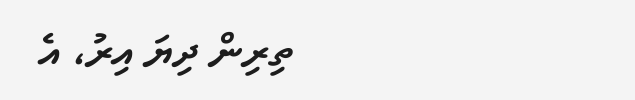ތިރިން ދިޔަ އިރު، އެ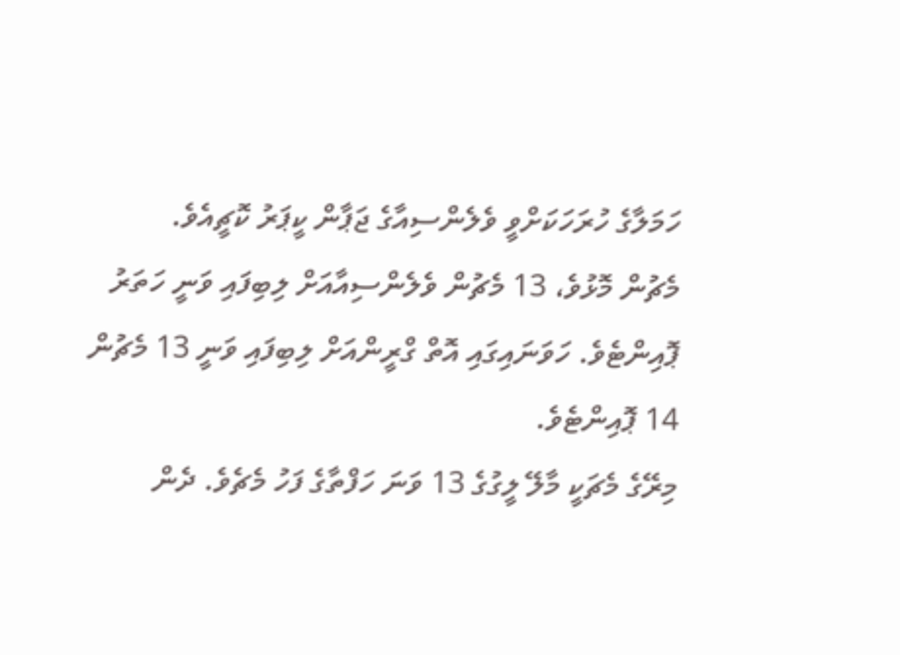ހަމަލާގެ ހުރަހަކަށްވީ ވެލެންސިއާގެ ޖަޕާން ކީޕަރު ކޮޗީއެވެ.
މެޗުން މޮޅުވެ، 13 މެޗުން ވެލެންސިއާއަށް ލިބިފައި ވަނީ ހަތަރު ޕޮއިންޓެވެ. ހަވަނައިގައި އޮތް ގްރީންއަށް ލިބިފައި ވަނީ 13 މެޗުން 14 ޕޮއިންޓެވެ.
މިރޭގެ މެޗަކީ މާލޭ ލީގުގެ 13 ވަނަ ހަފްތާގެ ފަހު މެޗެވެ. ދެން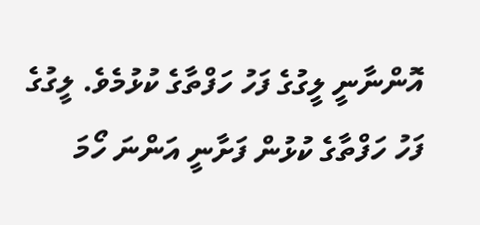އޮންނާނީ ލީގުގެ ފަހު ހަފްތާގެ ކުޅުމެވެ. ލީގުގެ ފަހު ހަފްތާގެ ކުޅުން ފަށާނީ އަންނަ ހޯމަ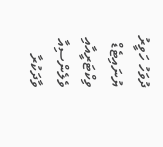ދުވަހު ހަވީރު ޔުނައިޓެޑް ވިކްޓަރީއާއި ވެލެންސިއާ ވާދަކުރާ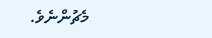މެޗުންނެވެ.